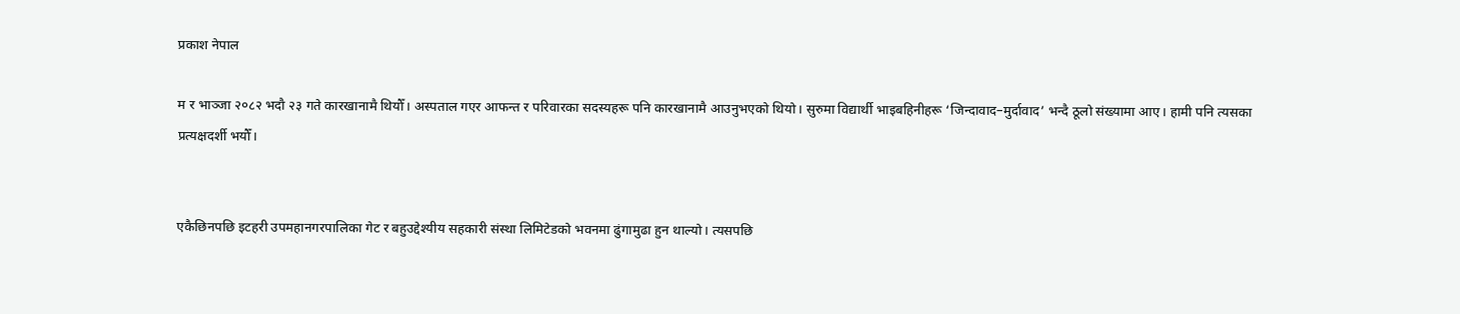प्रकाश नेपाल

म र भाञ्जा २०८२ भदौ २३ गते कारखानामै थियौँ। अस्पताल गएर आफन्त र परिवारका सदस्यहरू पनि कारखानामै आउनुभएको थियो। सुरुमा विद्यार्थी भाइबहिनीहरू ‘जिन्दावाद–मुर्दावाद’ भन्दै ठूलो संख्यामा आए। हामी पनि त्यसका प्रत्यक्षदर्शी भयौँ।


एकैछिनपछि इटहरी उपमहानगरपालिका गेट र बहुउद्देश्यीय सहकारी संस्था लिमिटेडको भवनमा ढुंगामुढा हुन थाल्यो। त्यसपछि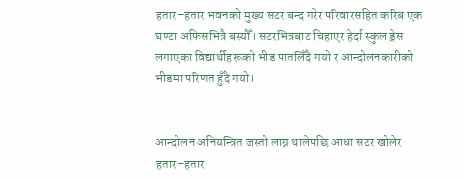हतार–हतार भवनको मुख्य सटर बन्द गरेर परिवारसहित करिब एक घण्टा अफिसभित्रै बस्यौँ। सटरभित्रबाट चिहाएर हेर्दा स्कुल ड्रेस लगाएका विद्यार्थीहरूको भीड पातलिँदै गयो र आन्दोलनकारीको भीडमा परिणत हुँदै गयो।


आन्दोलन अनियन्त्रित जस्तो लाग्न थालेपछि आधा सटर खोलेर हतार–हतार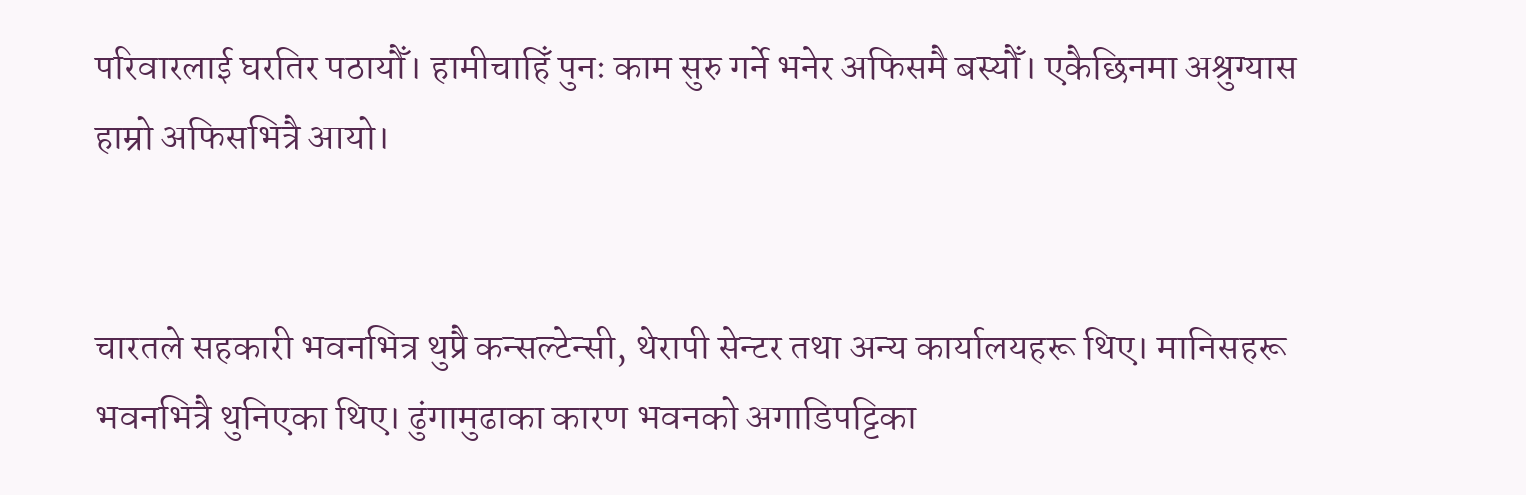परिवारलाई घरतिर पठायौँ। हामीचाहिँ पुनः काम सुरु गर्ने भनेर अफिसमै बस्यौँ। एकैछिनमा अश्रुग्यास हाम्रो अफिसभित्रै आयो।


चारतले सहकारी भवनभित्र थुप्रै कन्सल्टेन्सी, थेरापी सेन्टर तथा अन्य कार्यालयहरू थिए। मानिसहरू भवनभित्रै थुनिएका थिए। ढुंगामुढाका कारण भवनको अगाडिपट्टिका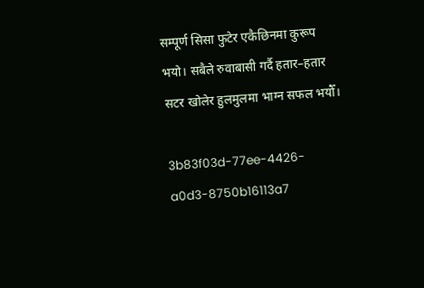सम्पूर्ण सिसा फुटेर एकैछिनमा कुरूप भयो। सबैले रुवाबासी गर्दै हतार–हतार सटर खोलेर हुलमुलमा भाग्न सफल भयौँ।

3b83f03d-77ee-4426-a0d3-8750b16113a7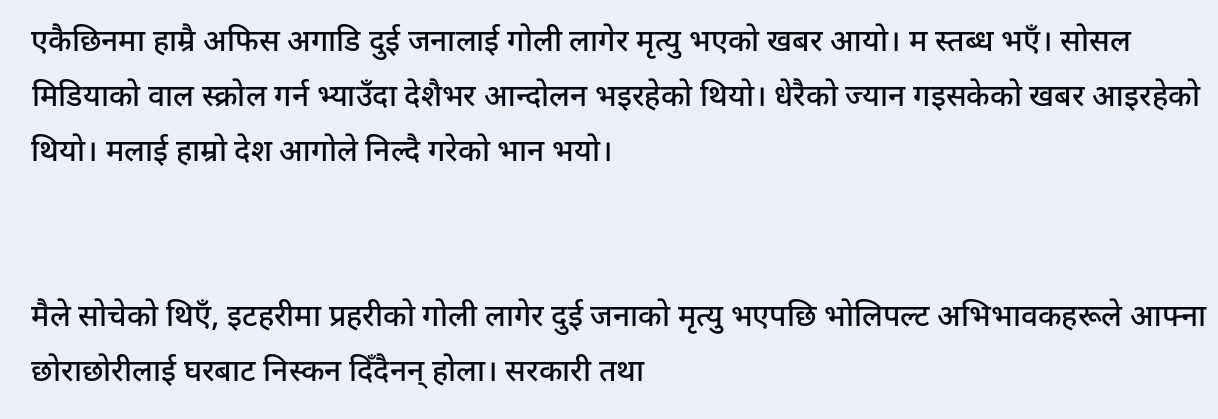एकैछिनमा हाम्रै अफिस अगाडि दुई जनालाई गोली लागेर मृत्यु भएको खबर आयो। म स्तब्ध भएँ। सोसल मिडियाको वाल स्क्रोल गर्न भ्याउँदा देशैभर आन्दोलन भइरहेको थियो। धेरैको ज्यान गइसकेको खबर आइरहेको थियो। मलाई हाम्रो देश आगोले निल्दै गरेको भान भयो।


मैले सोचेको थिएँ, इटहरीमा प्रहरीको गोली लागेर दुई जनाको मृत्यु भएपछि भोलिपल्ट अभिभावकहरूले आफ्ना छोराछोरीलाई घरबाट निस्कन दिँदैनन् होला। सरकारी तथा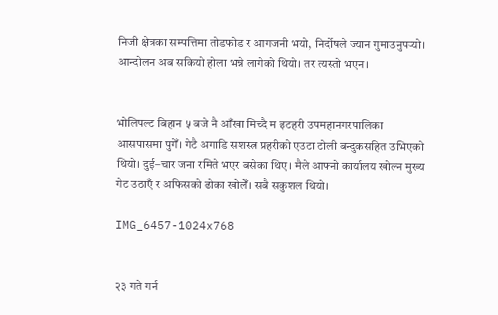निजी क्षेत्रका सम्पत्तिमा तोडफोड र आगजनी भयो, निर्दोषले ज्यान गुमाउनुपर्‍यो। आन्दोलन अब सकियो होला भन्ने लागेको थियो। तर त्यस्तो भएन।


भोलिपल्ट बिहान ५ बजे नै आँखा मिच्दै म इटहरी उपमहानगरपालिका आसपासमा पुगेँ। गेटै अगाडि सशस्त्र प्रहरीको एउटा टोली बन्दुकसहित उभिएको थियो। दुई–चार जना रमिते भएर बसेका थिए। मैले आफ्नो कार्यालय खोल्न मुख्य गेट उठाएँ र अफिसको ढोका खोलेँ। सबै सकुशल थियो।

IMG_6457-1024x768


२३ गते गर्न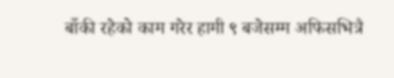बाँकी रहेको काम गरेर हामी ९ बजेसम्म अफिसभित्रै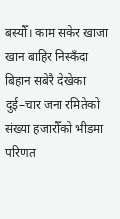बस्यौँ। काम सकेर खाजा खान बाहिर निस्कँदा बिहान सबेरै देखेका दुई–चार जना रमितेको संख्या हजारौँको भीडमा परिणत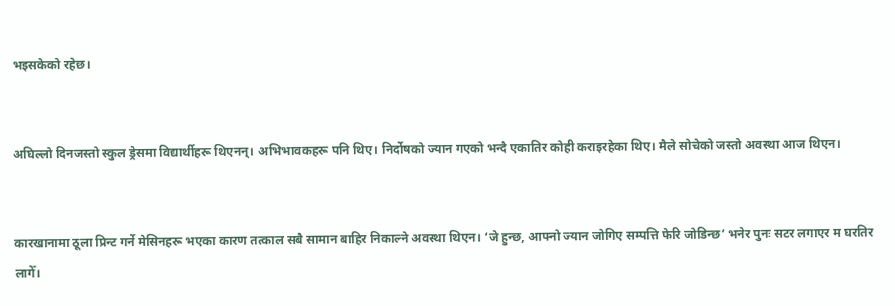भइसकेको रहेछ।


अघिल्लो दिनजस्तो स्कुल ड्रेसमा विद्यार्थीहरू थिएनन्। अभिभावकहरू पनि थिए। निर्दोषको ज्यान गएको भन्दै एकातिर कोही कराइरहेका थिए। मैले सोचेको जस्तो अवस्था आज थिएन।


कारखानामा ठूला प्रिन्ट गर्ने मेसिनहरू भएका कारण तत्काल सबै सामान बाहिर निकाल्ने अवस्था थिएन। ‘जे हुन्छ, आफ्नो ज्यान जोगिए सम्पत्ति फेरि जोडिन्छ’ भनेर पुनः सटर लगाएर म घरतिर लागेँ।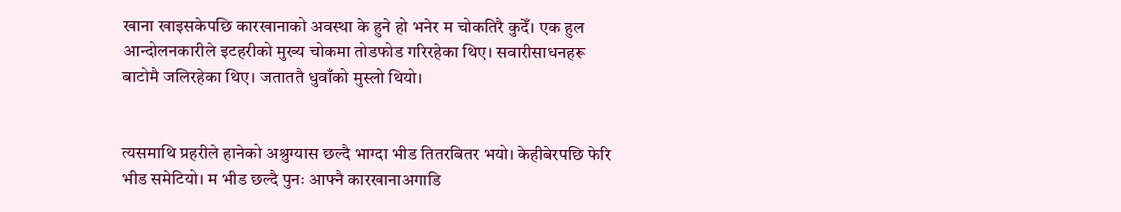खाना खाइसकेपछि कारखानाको अवस्था के हुने हो भनेर म चोकतिरै कुदेँ। एक हुल आन्दोलनकारीले इटहरीको मुख्य चोकमा तोडफोड गरिरहेका थिए। सवारीसाधनहरू बाटोमै जलिरहेका थिए। जताततै धुवाँको मुस्लो थियो।


त्यसमाथि प्रहरीले हानेको अश्रुग्यास छल्दै भाग्दा भीड तितरबितर भयो। केहीबेरपछि फेरि भीड समेटियो। म भीड छल्दै पुनः आफ्नै कारखानाअगाडि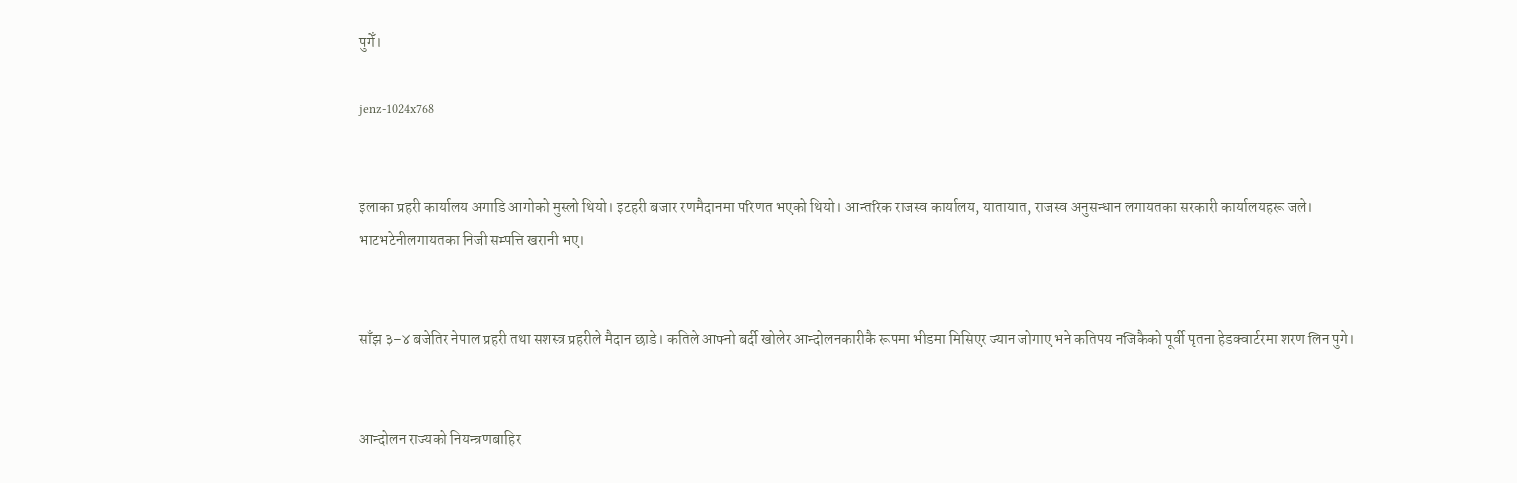पुगेँ।

jenz-1024x768


इलाका प्रहरी कार्यालय अगाडि आगोको मुस्लो थियो। इटहरी बजार रणमैदानमा परिणत भएको थियो। आन्तरिक राजस्व कार्यालय, यातायात, राजस्व अनुसन्धान लगायतका सरकारी कार्यालयहरू जले। भाटभटेनीलगायतका निजी सम्पत्ति खरानी भए।


साँझ ३–४ बजेतिर नेपाल प्रहरी तथा सशस्त्र प्रहरीले मैदान छाडे। कतिले आफ्नो बर्दी खोलेर आन्दोलनकारीकै रूपमा भीडमा मिसिएर ज्यान जोगाए भने कतिपय नजिकैको पूर्वी पृतना हेडक्वार्टरमा शरण लिन पुगे।


आन्दोलन राज्यको नियन्त्रणबाहिर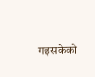गइसकेको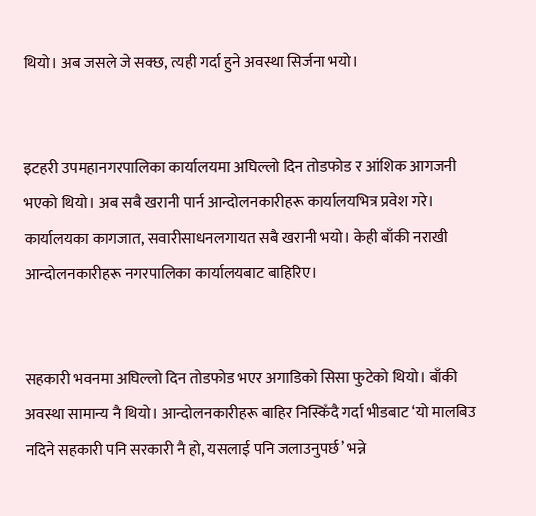थियो। अब जसले जे सक्छ, त्यही गर्दा हुने अवस्था सिर्जना भयो।


इटहरी उपमहानगरपालिका कार्यालयमा अघिल्लो दिन तोडफोड र आंशिक आगजनी भएको थियो। अब सबै खरानी पार्न आन्दोलनकारीहरू कार्यालयभित्र प्रवेश गरे। कार्यालयका कागजात, सवारीसाधनलगायत सबै खरानी भयो। केही बाँकी नराखी आन्दोलनकारीहरू नगरपालिका कार्यालयबाट बाहिरिए।


सहकारी भवनमा अघिल्लो दिन तोडफोड भएर अगाडिको सिसा फुटेको थियो। बाँकी अवस्था सामान्य नै थियो। आन्दोलनकारीहरू बाहिर निस्किँदै गर्दा भीडबाट ‘यो मालबिउ नदिने सहकारी पनि सरकारी नै हो, यसलाई पनि जलाउनुपर्छ’ भन्ने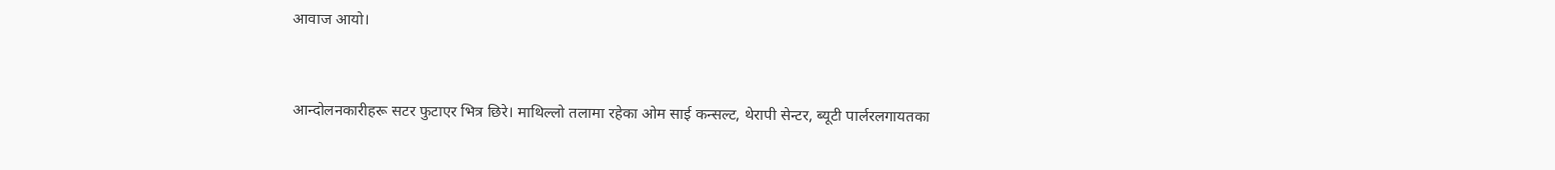आवाज आयो।


आन्दोलनकारीहरू सटर फुटाएर भित्र छिरे। माथिल्लो तलामा रहेका ओम साई कन्सल्ट, थेरापी सेन्टर, ब्यूटी पार्लरलगायतका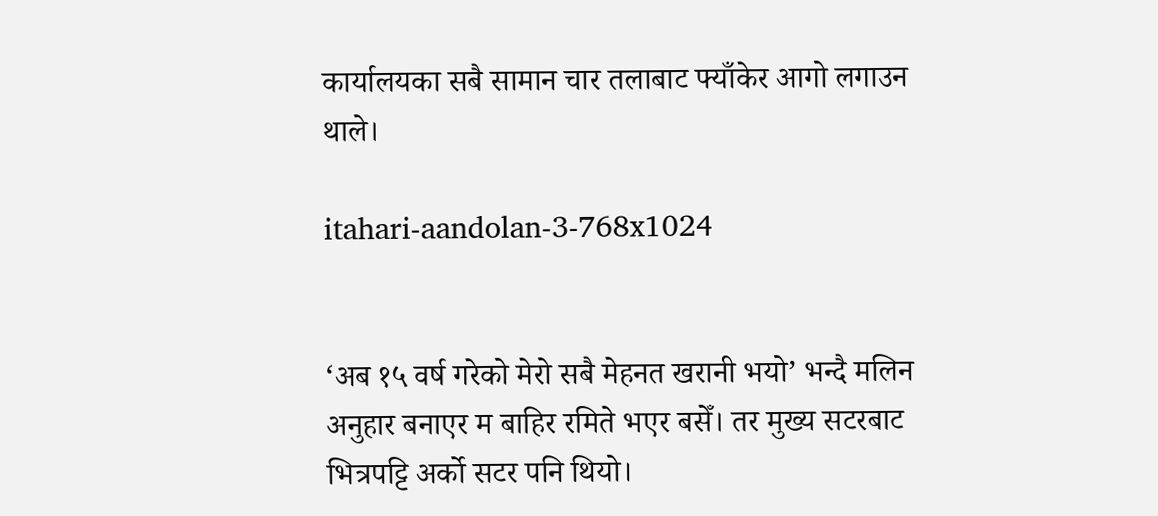कार्यालयका सबै सामान चार तलाबाट फ्याँकेर आगो लगाउन थाले।

itahari-aandolan-3-768x1024


‘अब १५ वर्ष गरेको मेरो सबै मेहनत खरानी भयो’ भन्दै मलिन अनुहार बनाएर म बाहिर रमिते भएर बसेँ। तर मुख्य सटरबाट भित्रपट्टि अर्को सटर पनि थियो।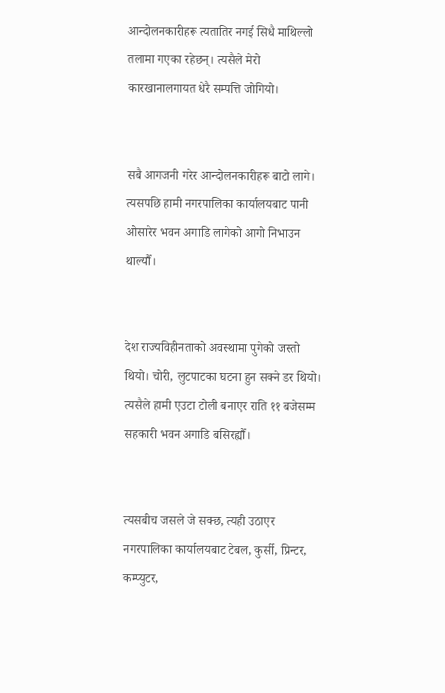आन्दोलनकारीहरू त्यतातिर नगई सिधै माथिल्लो तलामा गएका रहेछन्। त्यसैले मेरो कारखानालगायत धेरै सम्पत्ति जोगियो।


सबै आगजनी गरेर आन्दोलनकारीहरू बाटो लागे। त्यसपछि हामी नगरपालिका कार्यालयबाट पानी ओसारेर भवन अगाडि लागेको आगो निभाउन थाल्यौँ।


देश राज्यविहीनताको अवस्थामा पुगेको जस्तो थियो। चोरी, लुटपाटका घटना हुन सक्ने डर थियो। त्यसैले हामी एउटा टोली बनाएर राति ११ बजेसम्म सहकारी भवन अगाडि बसिरह्यौँ।


त्यसबीच जसले जे सक्छ, त्यही उठाएर नगरपालिका कार्यालयबाट टेबल, कुर्सी, प्रिन्टर, कम्प्युटर,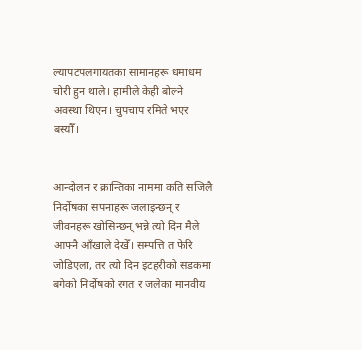ल्यापटपलगायतका सामानहरू धमाधम चोरी हुन थाले। हामीले केही बोल्ने अवस्था थिएन। चुपचाप रमिते भएर बस्यौँ।


आन्दोलन र क्रान्तिका नाममा कति सजिलै निर्दोषका सपनाहरू जलाइन्छन् र जीवनहरू खोसिन्छन् भन्ने त्यो दिन मैले आफ्नै आँखाले देखेँ। सम्पत्ति त फेरि जोडिएला, तर त्यो दिन इटहरीको सडकमा बगेको निर्दोषको रगत र जलेका मानवीय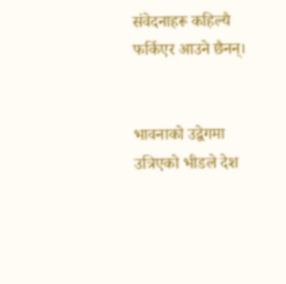संवेदनाहरू कहिल्यै फर्किएर आउने छैनन्।


भावनाको उद्वेगमा उत्रिएको भीडले देश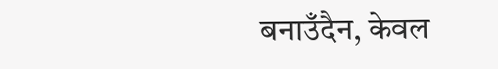बनाउँदैन, केवल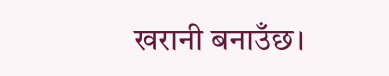खरानी बनाउँछ।